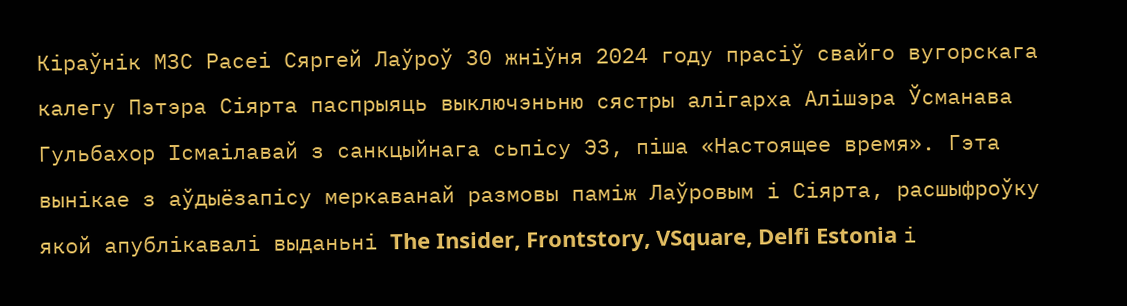Кіраўнік МЗС Расеі Сяргей Лаўроў 30 жніўня 2024 году прасіў свайго вугорскага калегу Пэтэра Сіярта паспрыяць выключэньню сястры алігарха Алішэра Ўсманава Гульбахор Ісмаілавай з санкцыйнага сьпісу ЭЗ, піша «Настоящее время». Гэта вынікае з аўдыёзапісу меркаванай размовы паміж Лаўровым і Сіярта, расшыфроўку якой апублікавалі выданьні The Insider, Frontstory, VSquare, Delfi Estonia і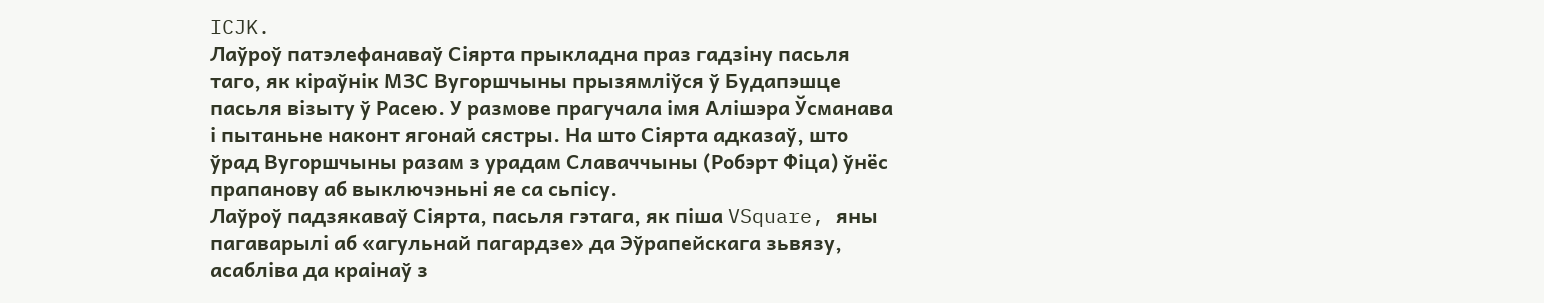ICJK.
Лаўроў патэлефанаваў Сіярта прыкладна праз гадзіну пасьля таго, як кіраўнік МЗС Вугоршчыны прызямліўся ў Будапэшце пасьля візыту ў Расею. У размове прагучала імя Алішэра Ўсманава і пытаньне наконт ягонай сястры. На што Сіярта адказаў, што ўрад Вугоршчыны разам з урадам Славаччыны (Робэрт Фіца) ўнёс прапанову аб выключэньні яе са сьпісу.
Лаўроў падзякаваў Сіярта, пасьля гэтага, як піша VSquare, яны пагаварылі аб «агульнай пагардзе» да Эўрапейскага зьвязу, асабліва да краінаў з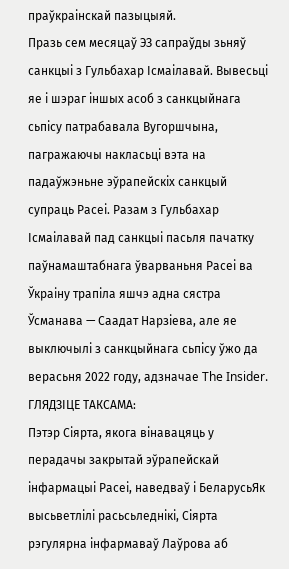праўкраінскай пазыцыяй.
Празь сем месяцаў ЭЗ сапраўды зьняў санкцыі з Гульбахар Ісмаілавай. Вывесьці яе і шэраг іншых асоб з санкцыйнага сьпісу патрабавала Вугоршчына, пагражаючы накласьці вэта на падаўжэньне эўрапейскіх санкцый супраць Расеі. Разам з Гульбахар Ісмаілавай пад санкцыі пасьля пачатку паўнамаштабнага ўварваньня Расеі ва Ўкраіну трапіла яшчэ адна сястра Ўсманава — Саадат Нарзіева, але яе выключылі з санкцыйнага сьпісу ўжо да верасьня 2022 году, адзначае The Insider.
ГЛЯДЗІЦЕ ТАКСАМА:
Пэтэр Сіярта, якога вінавацяць у перадачы закрытай эўрапейскай інфармацыі Расеі, наведваў і БеларусьЯк высьветлілі расьсьледнікі, Сіярта рэгулярна інфармаваў Лаўрова аб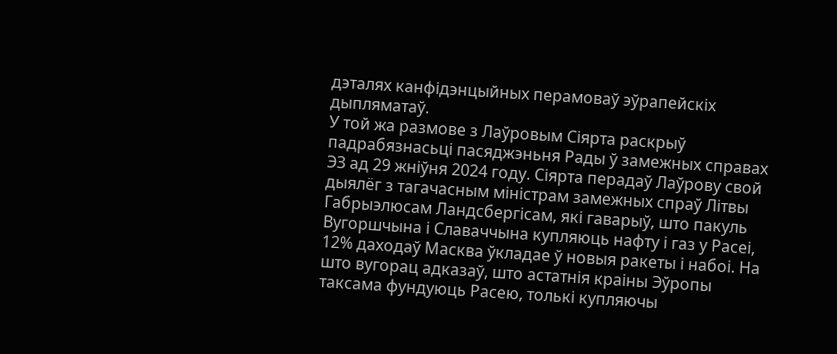дэталях канфідэнцыйных перамоваў эўрапейскіх дыпляматаў.
У той жа размове з Лаўровым Сіярта раскрыў падрабязнасьці пасяджэньня Рады ў замежных справах ЭЗ ад 29 жніўня 2024 году. Сіярта перадаў Лаўрову свой дыялёг з тагачасным міністрам замежных спраў Літвы Габрыэлюсам Ландсбергісам, які гаварыў, што пакуль Вугоршчына і Славаччына купляюць нафту і газ у Расеі, 12% даходаў Масква ўкладае ў новыя ракеты і набоі. На што вугорац адказаў, што астатнія краіны Эўропы таксама фундуюць Расею, толькі купляючы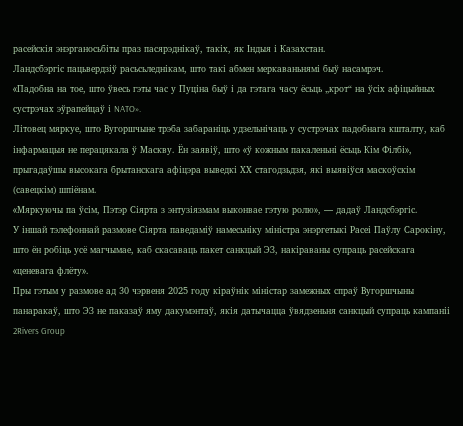расейскія энэрганосьбіты праз пасярэднікаў, такіх, як Індыя і Казахстан.
Ландсбэргіс пацьвердзіў расьсьледнікам, што такі абмен меркаваньнямі быў насамрэч.
«Падобна на тое, што ўвесь гэты час у Пуціна быў і да гэтага часу ёсьць „крот“ на ўсіх афіцыйных сустрэчах эўрапейцаў і NATO».
Літовец мяркуе, што Вугоршчыне трэба забараніць удзельнічаць у сустрэчах падобнага кшталту, каб інфармацыя не перацякала ў Маскву. Ён заявіў, што «ў кожным пакаленьні ёсьць Кім Філбі», прыгадаўшы высокага брытанскага афіцэра выведкі ХХ стагодзьдзя, які выявіўся маскоўскім (савецкім) шпіёнам.
«Мяркуючы па ўсім, Пэтэр Сіярта з энтузіязмам выконвае гэтую ролю», — дадаў Ландсбэргіс.
У іншай тэлефоннай размове Сіярта паведаміў намесьніку міністра энэргетыкі Расеі Паўлу Сарокіну, што ён робіць усё магчымае, каб скасаваць пакет санкцый ЭЗ, накіраваны супраць расейскага «ценевага флёту».
Пры гэтым у размове ад 30 чэрвеня 2025 году кіраўнік міністар замежных спраў Вугоршчыны панаракаў, што ЭЗ не паказаў яму дакумэнтаў, якія датычацца ўвядзеньня санкцый супраць кампаніі 2Rivers Group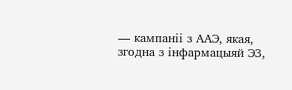— кампаніі з ААЭ, якая, згодна з інфармацыяй ЭЗ,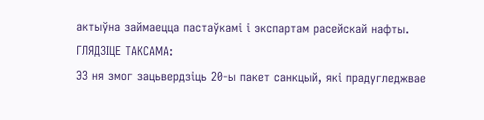актыўна займаецца пастаўкамі і экспартам расейскай нафты.
ГЛЯДЗІЦЕ ТАКСАМА:
ЭЗ ня змог зацьвердзіць 20-ы пакет санкцый, які прадугледжвае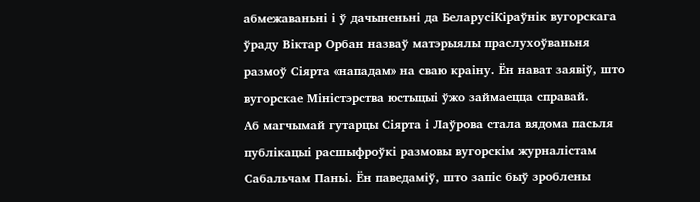абмежаваньні і ў дачыненьні да БеларусіКіраўнік вугорскага ўраду Віктар Орбан назваў матэрыялы праслухоўваньня размоў Сіярта «нападам» на сваю краіну. Ён нават заявіў, што вугорскае Міністэрства юстыцыі ўжо займаецца справай.
Аб магчымай гутарцы Сіярта і Лаўрова стала вядома пасьля публікацыі расшыфроўкі размовы вугорскім журналістам Сабальчам Паньі. Ён паведаміў, што запіс быў зроблены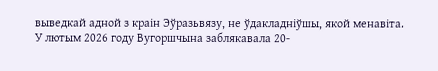выведкай адной з краін Эўразьвязу, не ўдакладніўшы, якой менавіта.
У лютым 2026 году Вугоршчына заблякавала 20-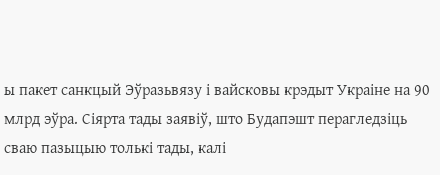ы пакет санкцый Эўразьвязу і вайсковы крэдыт Украіне на 90 млрд эўра. Сіярта тады заявіў, што Будапэшт перагледзіць сваю пазыцыю толькі тады, калі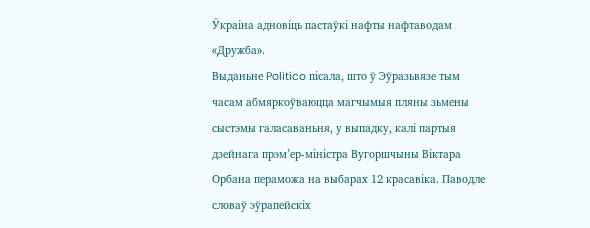Ўкраіна адновіць пастаўкі нафты нафтаводам «Дружба».
Выданьне Politico пісала, што ў Эўразьвязе тым часам абмяркоўваюцца магчымыя пляны зьмены сыстэмы галасаваньня, у выпадку, калі партыя дзейнага прэм’ер-міністра Вугоршчыны Віктара Орбана пераможа на выбарах 12 красавіка. Паводле словаў эўрапейскіх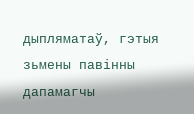дыпляматаў, гэтыя зьмены павінны дапамагчы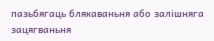пазьбягаць блякаваньня або залішняга зацягваньня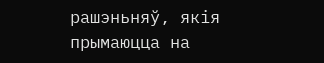рашэньняў, якія прымаюцца на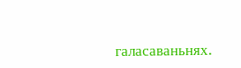галасаваньнях.